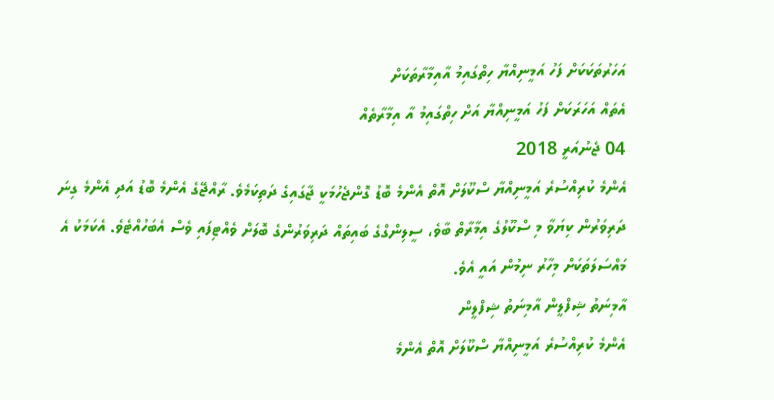އަހަރުތަކަކަށް ފަހު އަމީނިއްޔާ ހިތްގައިމު އާއިމާރާތަކަށް
އެތައް އަހަރަކަށް ފަހު އަމީނިއްޔާ އަށް ހިތްގައިމު އާ އިމާރާތެއް
04 ޖެނުއަރީ 2018
އެންމެ ކުރިއްސުރެ އަމީނިއްޔާ ސްކޫލަށް އޮތް އެންމެ ބޮޑު ގޮންޖެހުމަކީ ޖާގައިގެ ދަތިކަމެވެ. ރާއްޖޭގެ އެންމެ ބޮޑު އަދި އެންމެ ގިނަ ދަރިވަރުން ކިޔަވާ މި ސްކޫލުގެ އިމާރާތް ބާވެ، ސީލިންގްގެ ބައިތައް ދަރިވަރުންގެ ބޮލަށް ވެއްޓިފައި ވެސް އެބަހުއްޓެވެ. އެކަމަކު އެ މައްސަލަތަކަށް މިހާރު ނިމުން އައީ އެވެ.
އާމިނަތު ޝިފްލީން އާމިނަތު ޝިފްލީން
އެންމެ ކުރިއްސުރެ އަމީނިއްޔާ ސްކޫލަށް އޮތް އެންމެ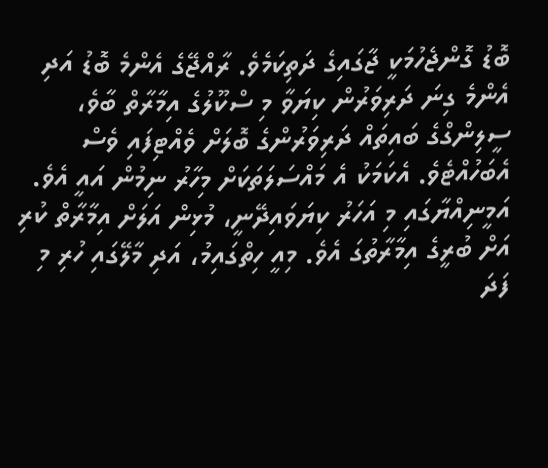ބޮޑު ގޮންޖެހުމަކީ ޖާގައިގެ ދަތިކަމެވެ. ރާއްޖޭގެ އެންމެ ބޮޑު އަދި އެންމެ ގިނަ ދަރިވަރުން ކިޔަވާ މި ސްކޫލުގެ އިމާރާތް ބާވެ، ސީލިންގްގެ ބައިތައް ދަރިވަރުންގެ ބޮލަށް ވެއްޓިފައި ވެސް އެބަހުއްޓެވެ. އެކަމަކު އެ މައްސަލަތަކަށް މިހާރު ނިމުން އައީ އެވެ.
އަމީނިއްޔާގައި މި އަހަރު ކިޔަވައިދޭނީ، މުޅިން އަލަށް އިމާރާތް ކުރި އަށް ބުރީގެ އިމާރާތުގަ އެވެ. މިއީ ހިތްގައިމު، އަދި މާލޭގައި ހުރި މި ފަދަ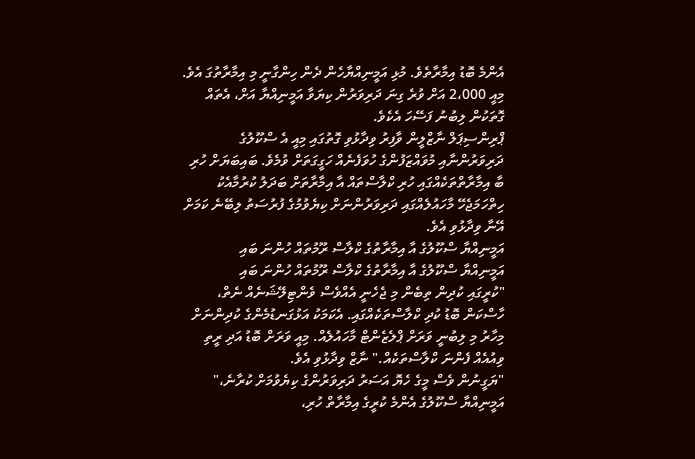އެންމެ ބޮޑު އިމާރާތެވެ. މުޅި އަމީނިއްޔާހެން ދެން ހިންގާނީ މި އިމާރާތުގަ އެވެ. މިއީ 2،000 އަށް ވުރެ ގިނަ ދަރިވަރުން ކިޔަވާ އަމީނިއްޔާ އަށް، އެތައް ގޮތަކުން ލިބުނު ފަސޭހަ އެކެވެ.
ޕްރިންސިޕަލް ނާޒްލީން ވާފިރު ވިދާޅުވި ގޮތުގައި މިއީ އެ ސްކޫލުގެ ދަރިވަރުންނާއި މުވައްޒަފުންގެ ހުވަފެނެއް ހަގީގަތަށް ވުމެވެ. ބައިބަޔަށް ހުރި ބާ އިމާރާތްތަކެއްގައި ހުރި ކްލާސްތައް އާ އިމާރާތަށް ބަދަލު ކުރުމާއެކު ހިތްހަމަޖެހޭ މާހައުލެއްގައި ދަރިވަރުންނަށް ކިޔެވުމުގެ ފުރުސަތު ލިބޭނެ ކަމަށް އޭނާ ވިދާޅުވި އެވެ.
އަމީނިއްޔާ ސްކޫލުގެ އާ އިމާރާތުގެ ކްލާސް ރޫމުތައް ހުންނަ ބައި
އަމީނިއްޔާ ސްކޫލުގެ އާ އިމާރާތުގެ ކްލާސް ރޫމުތައް ހުންނަ ބައި
"ކުރީގައި ކުދިން ތިބެން މި ޖެހެނީ އެއްވެސް ވެންޓިލޭޝަނެއް ނެތް، ހާސްކަން ބޮޑު ކުދި ކްލާސްތަކެއްގައި. އެކަމަކު އަޅުގަނޑުމެންގެ ކުދިންނަށް މިހާރު މި ލިބުނީ ވަރަށް ޕްލެޒެންޓް މާހައުލެއް. މިއީ ވަރަށް ބޮޑު އަދި ރީތި ވިއުއެއް ފެންނަ ކްލާސްތަކެއް." ނާޒް ވިދާޅުވި އެވެ.
"ޔަގީނުން ވެސް މީގެ ހެޔޮ އަސަރު ދަރިވަރުންގެ ކިޔެވުމަށް ކުރާނެ،"
އަމީނިއްޔާ ސްކޫލުގެ އެންމެ ކުރީގެ އިމާރާތް ހުރި،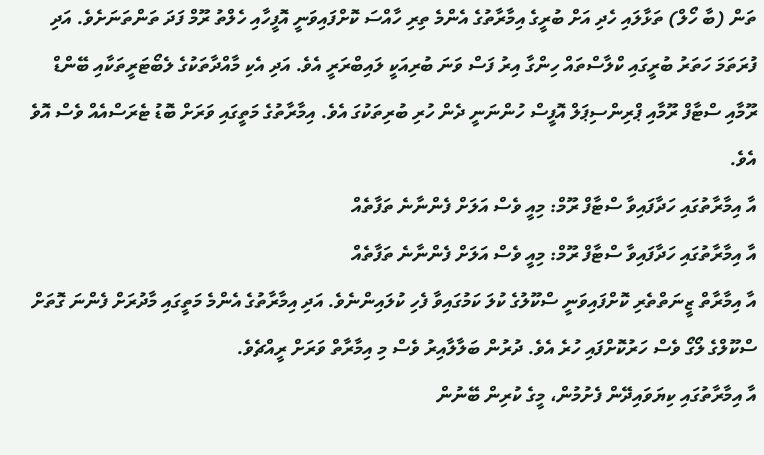ތަން (ބާ ހޯލް) ތަޅާލައި ހެދި އަށް ބުރީގެ އިމާރާތުގެ އެންމެ ތިރި ހާއްސަ ކޮށްފައިވަނީ އޮފީހާއި ހެލްތު ރޫމް ފަދަ ތަންތަނަށެވެ. އަދި ފުރަތަމަ ހަތަރު ބުރީގައި ކްލާސްތައް ހިންގާ އިރު ފަސް ވަނަ ބުރިއަކީ ލައިބްރަރީ އެވެ. އަދި އެކި މާއްދާތަކުގެ ލެބޯޓަރީތަކާއި ބޭންޑް ރޫމާއި ސްޓާފް ރޫމާއި ޕްރިންސިޕަލް އޮފީސް ހުންނަނީ ދެން ހުރި ބުރިތަކުގަ އެވެ. އިމާރާތުގެ މަތީގައި ވަރަށް ބޮޑު ޓެރަސްއެއް ވެސް އޮވެ އެވެ.
އާ އިމާރާތުގައި ހަދާފައިވާ ސްޓާފް ރޫމް: މިއީ ވެސް އަލަށް ފެންނާނެ ތަފާތެއް
އާ އިމާރާތުގައި ހަދާފައިވާ ސްޓާފް ރޫމް: މިއީ ވެސް އަލަށް ފެންނާނެ ތަފާތެއް
އާ އިމާރާތް ޒީނަތްތެރި ކޮށްފައިވަނީ ސްކޫލުގެ ކުލަ ކަމުގައިވާ ފެހި ކުލައިންނެވެ. އަދި އިމާރާތުގެ އެންމެ މަތީގައި މާދުރަށް ފެންނަ ގޮތަށް ސްކޫލްގެ ލޯގޯ ވެސް ހަރުކޮށްފައި ހުރެ އެވެ. ދުރުން ބަލާލާއިރު ވެސް މި އިމާރާތް ވަރަށް ރީއްޗެވެ.
އާ އިމާރާތުގައި ކިޔަވައިދޭން ފެށުމުން، މީގެ ކުރިން ބޭނުން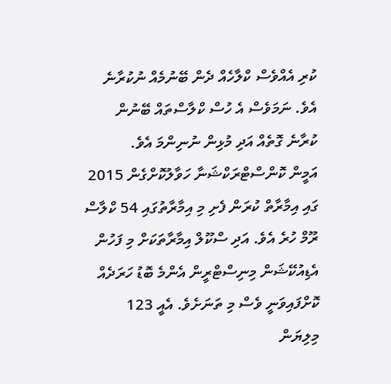ކުރި އެއްވެސް ކްލާހެއް ދެން ބޭނުމެއް ނުކުރާނެ އެވެ. ނަމަވެސް އެ ހުސް ކްލާސްތައް ބޭނުން ކުރާނެ ގޮތެއް އަދި މުޅިން ނުނިންމަ އެވެ.
އަމީން ކޮންސްޓްރަކްޝަނާ ހަވާލުކޮށްގެން 2015 ގައި އިމާރާތް ކުރަން ފެށި މި އިމާރާތުގައި 54 ކްލާސް ރޫމް ހުރެ އެވެ. އަދި ސްކޫލް އިމާރާތަކަށް މި ފަހުން އެޑިއުކޭޝަން މިނިސްޓްރީން އެންމެ ބޮޑު ހަރަދެއް ކޮށްފައިވަނީ ވެސް މި ތަނަށެވެ. އެއީ 123 މިލިޔަން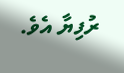ރުފިޔާ އެވެ.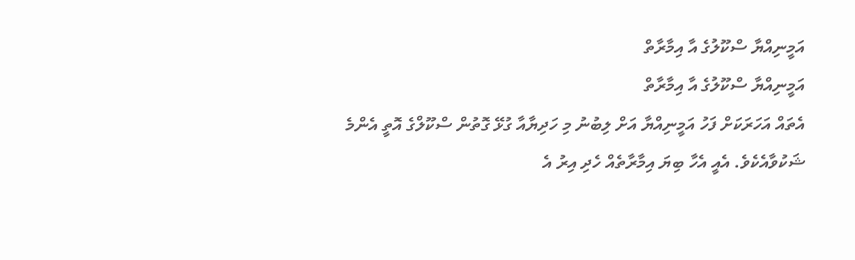އަމީނިއްޔާ ސްކޫލުގެ އާ އިމާރާތް
އަމީނިއްޔާ ސްކޫލުގެ އާ އިމާރާތް
އެތައް އަހަރަކަށް ފަހު އަމީނިއްޔާ އަށް ލިބުނު މި ހަދިޔާއާ ގުޅޭ ގޮތުން ސްކޫލްގެ އޮތީ އެންމެ ޝަކުވާއެކެވެ. އެއީ އެހާ ބިޔަ އިމާރާތެއް ހެދި އިރު އެ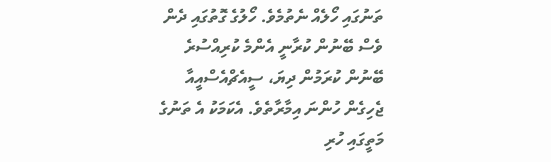ތަނުގައި ހޯލެއް ނެތުމެވެ. ހޯލުގެ ގޮތުގައި ދެން ވެސް ބޭނުން ކުރާނީ އެންމެ ކުރިއްސުރެ ބޭނުން ކުރަމުން ދިޔަ، ސީއެޗްއެސްއީއާ ޖެހިގެން ހުންނަ އިމާރާތެވެ. އެކަމަކު އެ ތަނުގެ މަތީގައި ހުރި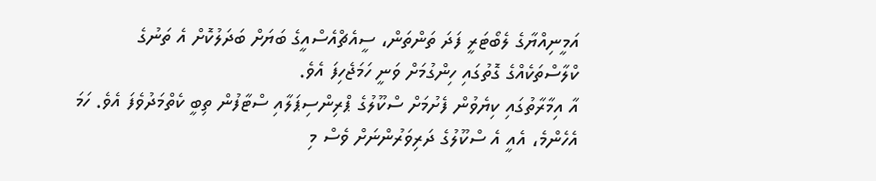އަމީނިއްޔާގެ ލެބޯޓަރީ ފަދަ ތަންތަން، ސީއެޗްއެސްއީގެ ބަޔަށް ބަދަލުކޮށް އެ ތަނުގެ ކްލާސްތަކެއްގެ ގޮތުގައި ހިންގުމަށް ވަނީ ހަމަޖެހިފަ އެވެ.
އާ އިމާރާތުގައި ކިޔެވުން ފެށުމަށް ސްކޫލުގެ ޕްރިންސިޕަލާއި ސްޓާފުން ތިބީ ކެތްމަދުވެފަ އެވެ. ހަމަ އެހެންމެ، އެއީ އެ ސްކޫލުގެ ދަރިވަރުންނަށް ވެސް މި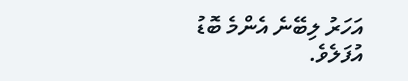އަހަރު ލިބޭނެ އެންމެ ބޮޑު އުފަލެވެ.